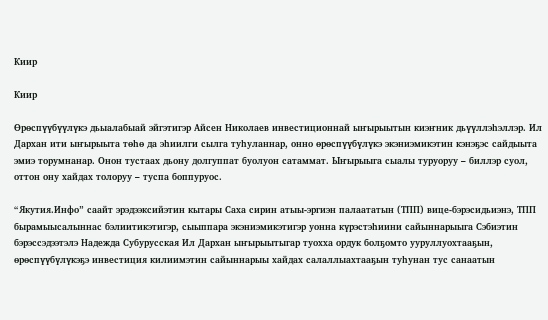Киир

Киир

Өрөспүүбүүлүкэ дьыалабыай эйгэтигэр Айсен Николаев инвестиционнай ыҥырыытын киэҥник дьүүллэһэллэр. Ил Дархан ити ыҥырыыта төһө да эһиилги сылга туһуланнар, онно өрөспүүбүлүкэ экэниэмикэтин кэнэҕэс сайдыыта эмиэ торумнанар. Онон тустаах дьону долгуппат буолуон сатаммат. Ыҥырыыга сыалы туруоруу – биллэр суол, оттон ону хайдах толоруу – туспа боппуруос.

“Якутия.Инфо” саайт эрэдээксийэтин кытары Саха сирин атыы-эргиэн палаататын (ТПП) вице-бэрэсидьиэнэ, ТПП бырамыысалыннас бэлиитикэтигэр, сыыппара экэниэмикэтигэр уонна күрэстэһиини сайыннарыыга Сэбиэтин бэрэссэдээтэлэ Надежда Субурусская Ил Дархан ыҥырыытыгар туохха ордук болҕомто ууруллуохтааҕын, өрөспүүбүлүкэҕэ инвестиция килиимэтин сайыннарыы хайдах салаллыахтааҕын туһунан тус санаатын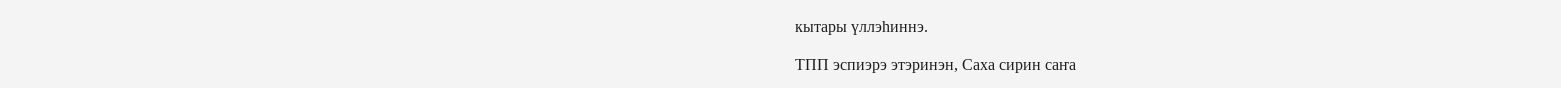кытары үллэһиннэ.

ТПП эспиэрэ этэринэн, Саха сирин саҥа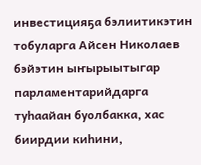инвестицияҕа бэлиитикэтин тобуларга Айсен Николаев бэйэтин ыҥырыытыгар парламентарийдарга туһаайан буолбакка, хас биирдии киһини,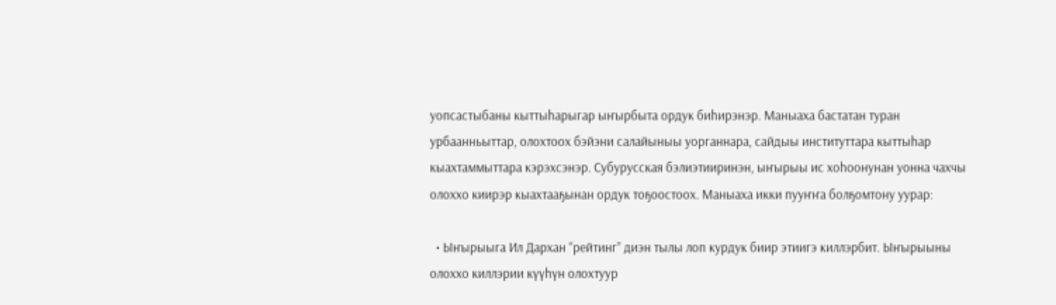уопсастыбаны кыттыһарыгар ыҥырбыта ордук биһирэнэр. Маныаха бастатан туран урбаанньыттар, олохтоох бэйэни салайыныы уорганнара, сайдыы институттара кыттыһар кыахтаммыттара кэрэхсэнэр. Субурусская бэлиэтииринэн, ыҥырыы ис хоһоонунан уонна чахчы олоххо киирэр кыахтааҕынан ордук тоҕоостоох. Маныаха икки пууҥҥа болҕомтону уурар:

  • Ыҥырыыга Ил Дархан “рейтинг” диэн тылы лоп курдук биир этиигэ киллэрбит. Ыҥырыыны олоххо киллэрии күүһүн олохтуур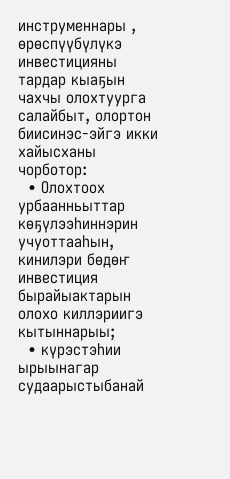инструменнары , өрөспүүбүлүкэ инвестицияны тардар кыаҕын чахчы олохтуурга салайбыт, олортон биисинэс-эйгэ икки хайысханы чорботор:
  • Олохтоох урбаанньыттар көҕүлээһиннэрин учуоттааһын, кинилэри бөдөҥ инвестиция бырайыактарын олохо киллэриигэ кытыннарыы;
  • күрэстэһии ырыынагар судаарыстыбанай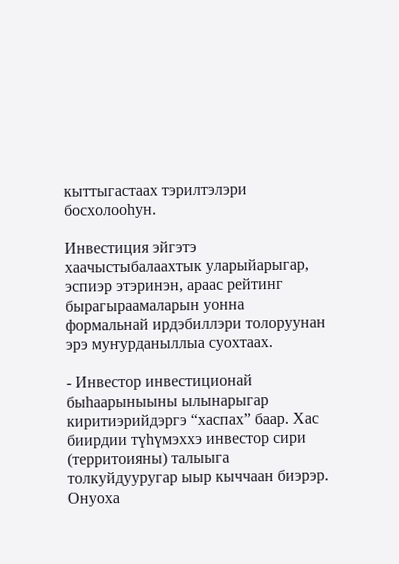кыттыгастаах тэрилтэлэри босхолооһун.

Инвестиция эйгэтэ хаачыстыбалаахтык уларыйарыгар, эспиэр этэринэн, араас рейтинг бырагыраамаларын уонна формальнай ирдэбиллэри толоруунан эрэ муҥурданыллыа суохтаах.

- Инвестор инвестиционай быһаарыныыны ылынарыгар киритиэрийдэргэ “хаспах” баар. Хас биирдии түһүмэххэ инвестор сири (территоияны) талыыга толкуйдууругар ыыр кыччаан биэрэр. Онуоха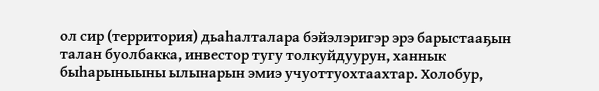ол сир (территория) дьаһалталара бэйэлэригэр эрэ барыстааҕын талан буолбакка, инвестор тугу толкуйдуурун, ханнык быһарыныыны ылынарын эмиэ учуоттуохтаахтар. Холобур,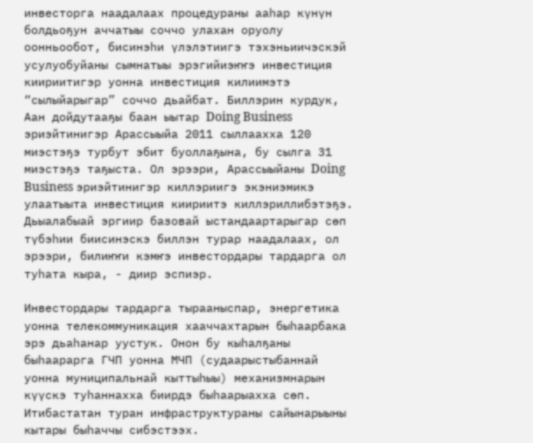инвесторга наадалаах процедураны ааһар күнүн болдьоҕун аччатыы соччо улахан оруолу оонньообот, бисинэһи үлэлэтиигэ тэхэньиичэскэй усулуобуйаны сымнатыы эрэгийиэҥҥэ инвестиция киириитигэр уонна инвестиция килиимэтэ “сылыйарыгар” соччо дьайбат. Биллэрин курдук, Аан дойдутааҕы баан ыытар Doing Business эриэйтинигэр Арассыыйа 2011 сыллаахха 120 миэстэҕэ турбут эбит буоллаҕына, бу сылга 31 миэстэҕэ таҕыста. Ол эрээри, Арассыыйаны Doing Business эриэйтинигэр киллэриигэ экэниэмикэ улаатыыта инвестиция киириитэ киллэриллибэтэҕэ. Дьыалабыай эргиир базовай ыстандаартарыгар сөп түбэһии биисинэскэ биллэн турар наадалаах, ол эрээри, билиҥҥи кэмҥэ инвестордары тардарга ол туһата кыра, - диир эспиэр.

Инвестордары тардарга тырааныспар, энергетика уонна телекоммуникация хааччахтарын быһаарбака эрэ дьаһанар уустук. Онон бу кыһалҕаны быһаарарга ГЧП уонна МЧП (судаарыстыбаннай уонна муниципальнай кыттыһыы) механизмнарын күүскэ туһаннахха биирдэ быһаарыахха сөп. Итибастатан туран инфраструктураны сайынарыыны кытары быһаччы сибэстээх.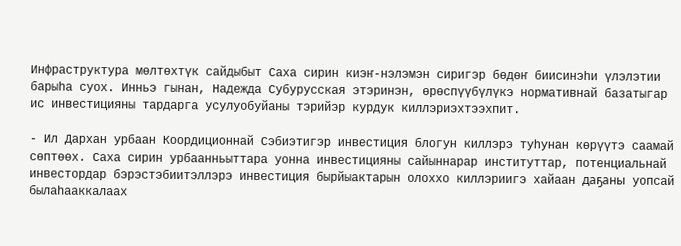Инфраструктура мөлтөхтүк сайдыбыт Саха сирин киэҥ-нэлэмэн сиригэр бөдөҥ биисинэһи үлэлэтии барыһа суох. Инньэ гынан, Надежда Субурусская этэринэн, өрөспүүбүлүкэ нормативнай базатыгар ис инвестицияны тардарга усулуобуйаны тэрийэр курдук киллэриэхтээхпит.

- Ил Дархан урбаан Коордиционнай Сэбиэтигэр инвестиция блогун киллэрэ туһунан көрүүтэ саамай сөптөөх. Саха сирин урбаанньыттара уонна инвестицияны сайыннарар институттар, потенциальнай инвестордар бэрэстэбиитэллэрэ инвестиция бырйыактарын олоххо киллэриигэ хайаан даҕаны уопсай былаһааккалаах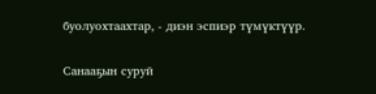буолуохтаахтар, - диэн эспиэр түмүктүүр.

Санааҕын суруй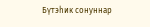Бүтэһик сонуннар